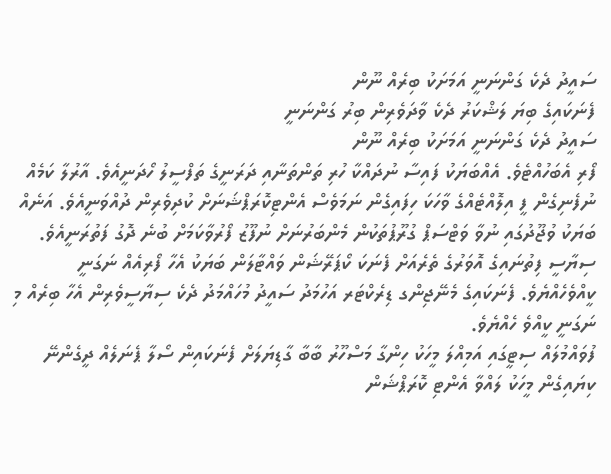ސައީދު ދެކެ ގަންނަނީ އަމަށަކު ބިރެއް ނޫން
ފެނަކައިގެ ބިޔަ ލަޝްކަރު ދެކެ ވާދަވެރިން ބިރު ގަންނަނީ
ސައީދު ދެކެ ގަންނަނީ އަމަށަކު ބިރެއް ނޫން
ފޯރި އެބަހުއްޓެވެ. އެއްބަޔަކު ފައިސާ ނުދައްކާ ހުރި ތަންތަނާއި ދަރަނީގެ ތަފްސީލު ހޯދަނީއެވެ. އާރުލާ ކަމެއް ނުފެނިގެން ފީ އިލޮއްޓެއްގެ ވާހަކަ ހިފައިގެން ނަމަވެސް އެންޓިކޮރަޕްޝަނަށް ކުދިވެރިން ދުއްވަނީއެވެ. އަނެއް ބަޔަކު ވުޖޫދުގައި ނުވާ ވަޓްސަޕް ގުރޫޕުތަކުން މެންބަރުނަށް ނުފޫޒު ފޯރުވާކަމަށް ބުނެ ދޮގު ފަތުރަނީއެވެ. ސިޔާސީ ފިތުނައިގެ އޮވަރުގެ ތެރެއަށް ފެނަކަ ކޯޕަރޭޝަން ވައްޓާލަން ބަޔަކު އެހާ ފޯރިއެއް ނަގަނީ ކީއްވެހެއްޔެވެ. ފެނަކައިގެ މެނޭޖިންގ ޑިރެކްޓަރ އަހުމަދު ސައީދު މުހައްމަދު ދެކެ ސިޔާސީވެރިން އެހާ ބިރެއް މި ނަގަނީ ކީއްވެ ހެއްޔެވެ.
ފުވައްމުލައް ސިޓީގައި އަމިއްލަ މީހަކު ހިންގާ މަސްހޫރު ބާބާ ގާޑިޔަލަށް ފެނަކައިން ސޯލާ ޕެނަލެއް ދީގެންނޭ ކިޔައިގެން މީހަކު ލައްވާ އެންޓި ކޮރަޕްޝަން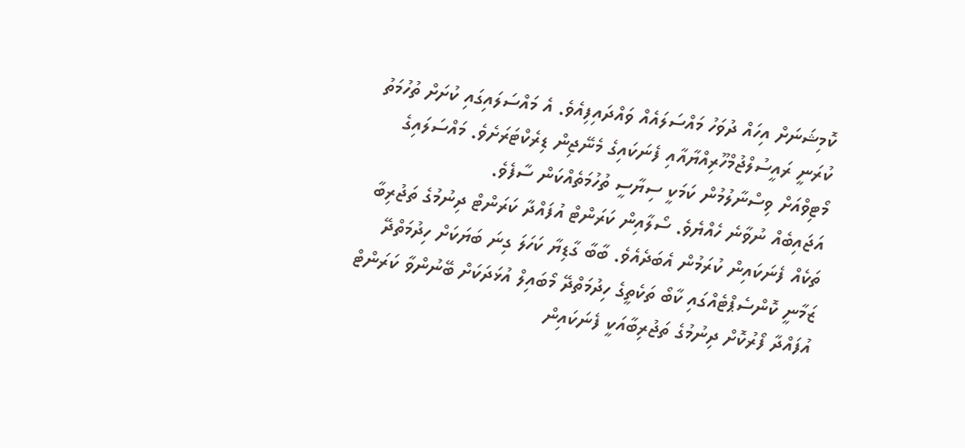ކޮމިޝަނަށް އިހައް ދުވަހު މައްސަލައެއް ވައްދައިފިއެވެ. އެ މައްސަލައިގައި ކުށަށް ތުހުމަތު ކުރަނީ ރައީސުލްޖުމްހޫރިއްޔާއާއި ފެނަކައިގެ މެނޭޖިން ޑިރެކްޓަރަށެވެ. މައްސަލައިގެ މޯޓިވްއަށް ވިސްނާލުމުން ކަމަކީ ސިޔާސީ ތުހުމަތެއްކަން ސާފެވެ.
އަޖައިބެއް ނުވާނެ ހެއްޔެވެ. ސޯލާއިން ކަރަންޓް އުފައްދާ ކަރަންޓް ދިނުމުގެ ތަޖުރިބާ ތަކެއް ފެނަކައިން ކުރަމުން އެބަދެއެވެ. ބާބާ ގާޑިޔާ ކަހަލަ ގިނަ ބަޔަކަށް ހިދުމަތްދޭ ޒަމާނީ ކޮންސެޕްޓެއްގައި ކާބޯ ތަކެތީގެ ހިދުމަތްދޭ މޯބައިލް އުޅަދަކަށް ބޭނުންވާ ކަރަންޓް އުފައްދާ ފޯރުކޮށް ދިނުމުގެ ތަޖުރިބާއަކީ ފެނަކައިން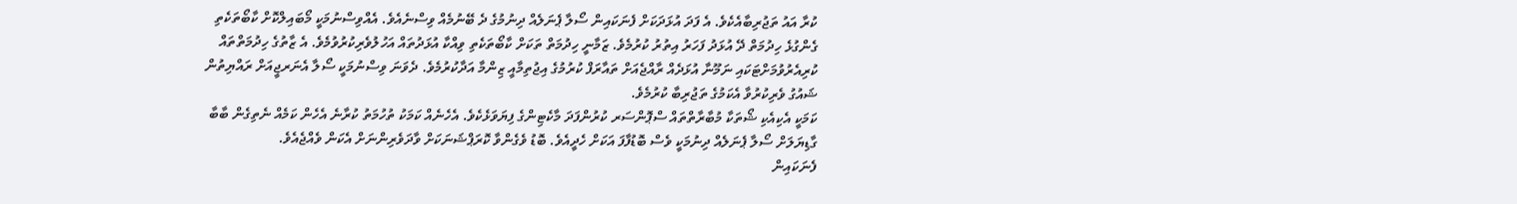ކުރާ އައު ތަޖުރިބާއެކެވެ. އެ ފަދަ އުޅަދަކަށް ފެނަކައިން ސޯލާ ޕެނަލެއް ދިނުމުގެ ދެ ބޭނުމެއް ވިސްނެއެވެ. އެއްވިސްނުމަކީ މޯބައިލްކޮށް ކާބޯތަކެތި ގެންގުޅެ ހިދުމަތް ދޭ އުޅަދު ފަހަރު އިތުރު ކުރުމެވެ. ޒަމާނީ ހިދުމަތް ތަކަށް ކާބޯތަކެތި ވިއްކާ އުޅަދުތައް އަހުލުވެރިކުރުވުމެވެ. އެ ޒާތުގެ ހިދުމަތްތައް ކުރިއެރުވުމަށްޓަކައި ނަމޫނާ އުޅަދެއް ރާއްޖެއަށް ތައާރަފް ކުރުމުގެ އިޖުތިމާއީ ޒިންމާ އަދާކުރުމެވެ. ދެވަނަ ވިސްނުމަކީ ސޯލާ އެނަރޖީއަށް ރައްޔިތުން ޝައުގު ވެރިކުރުވާ އެކަމުގެ ތަޖުރިބާ ކުރުމެވެ.
ކަމަކީ އެކިއެކި ޝޯތަކާ މުބާރާތްތައް ސްޕޮންސަރ ކުރުންފަދަ މާކެޓިންގެ ފިޔަވަޅެކެވެ. އެހެނެއް ކަމަކު ތުހުމަތު ކުރާނެ އެހެން ކަމެއް ނެތިގެން ބާބާ ގާޑިޔަލަށް ސޯލާ ޕެނަލެއް ދިނުމަކީ ވެސް ބޮޑުފާފަ އަކަށް ހެދީއެވެ. ބޮޑު ވެގެންވާ ކޮރަޕްޝަނަކަށް ވާދަވެރިންނަށް އެކަން ވެއްޖެއެވެ.
ފެނަކައިން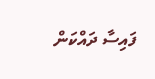ފައިސާ ދައްކަން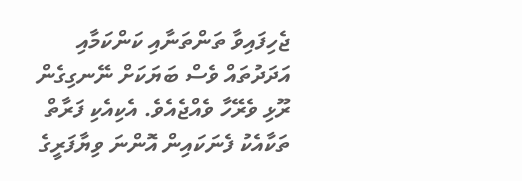ޖެހިފައިވާ ތަންތަނާއި ކަންކަމާއި އަދަދުތައް ވެސް ބަޔަކަށް ނޭނގިގެން ރޫޅި ވެރޭހާ ވެއްޖެއެވެ. އެކިއެކި ފަރާތް ތަކާއެކު ފެނަކައިން އޮންނަ ވިޔާފަރީގެ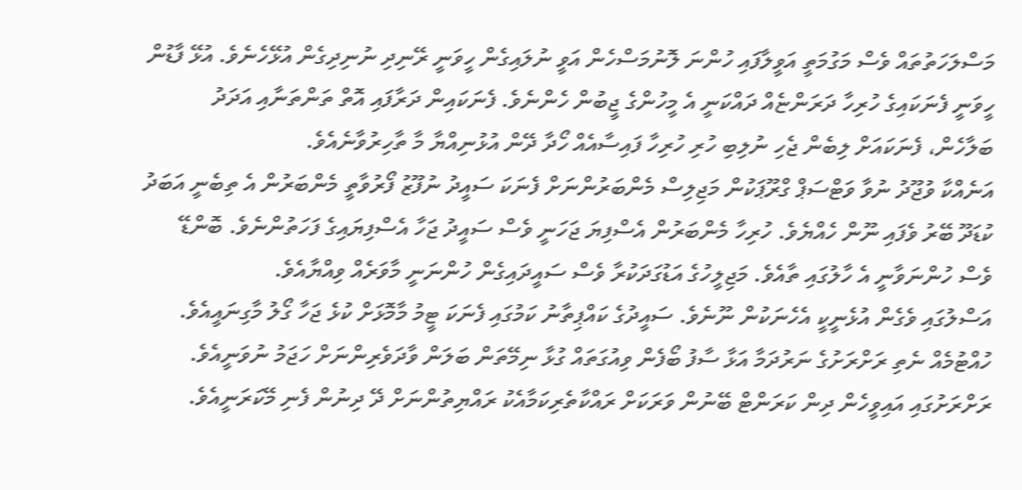މަސްލަހަތުތައް ވެސް މަގުމަތީ އަވީލާފައި ހުންނަ ލޮނުމަސްހެން އަވީ ނުލައިގެން ހީވަނީ ރޭނިދި ނުނިދިގެން އުޅޭހެނެވެ. އުޅޭ ފާޑުން ހީވަނީ ފެނަކައިގެ ހުރިހާ ދަރަންޏެއް ދައްކަނީ އެ މީހުންގެ ޖީބުން ހެންނެވެ. ފެނަކައިން ދަރާފައި އޮތް ތަންތަނާއި އަދަދު ބަލާހެން، ފެނަކައަށް ލިބެން ޖެހި ނުލިބި ހުރި ހުރިހާ ފައިސާއެއް ހޯދާ ދޭން އުޅުނިއްޔާ މާ ތާހިރުވާނެއެވެ.
އަނެއްކާ ވުޖޫދު ނުވާ ވަޓްސަޕް ގްރޫޕަކުން މަޖިލިސް މެންބަރުންނަށް ފެނަކަ ސައީދު ނުފޫޒު ފޯރުވާތީ މެންބަރުން އެ ތިބެނީ އަބަދު ކުޑަދޫ ބޭރު ވެފައި ނޫން ހެއްޔެވެ. ހުރިހާ މެންބަރުން އެސްފިޔަ ޖަހަނީ ވެސް ސައީދު ޖަހާ އެސްފިޔައިގެ ފަހަތުންނެވެ. ބޮންޑޭ ވެސް ހުންނަވާނީ އެ ހާލުގައި ތާއެވެ. މަޖިލީހުގެ އަޑުގަދަކުރާ ވެސް ސައީދައިގެން ހުންނަނީ މާވަރެއް ވިއްޔާއެވެ.
އަސްލުގައި ވެގެން އުޅެނީކީ އެހެނަކުން ނޫނެވެ. ސައީދުގެ ކައްޕިތާނު ކަމުގައި ފެނަކަ ޓީމު މާމޮޅަށް ކުޅެ ޖަހާ ގޯލު މާގިނައީއެވެ. ހުއްޓުމެއް ނެތި ރަށްރަށުގެ ނަރުދަމާ އަޅާ ސާފު ބޯފެން ވިއުގަތައް ގުޅާ ނިމޭތަން ބަލަން ވާދަވެރިންނަށް ހަޖަމު ނުވަނީއެވެ. ރަށްރަށުގައި އައިވީހެން ދިން ކަރަންޓް ބޭނުން ވަރަކަށް ރައްކާތެރިކަމާއެކު ރައްޔިތުންނަށް ދޭ ދިނުން ފެނި މޭކަރަނީއެވެ.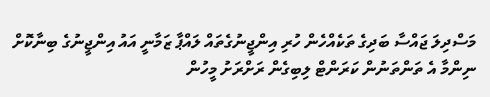މަސްދިލަ ޖައްސާ ބަދިގެ ތަކެއްހެން ހުރި އިންޖީނުގެތައް ލައްޕާ ޒަމާނީ އައު އިންޖީނުގެ ބިނާކޮށް ނިންމާ އެ ތަންތަނުން ކަރަންޓް ލިބިގެން ރަށްރަށު މީހުން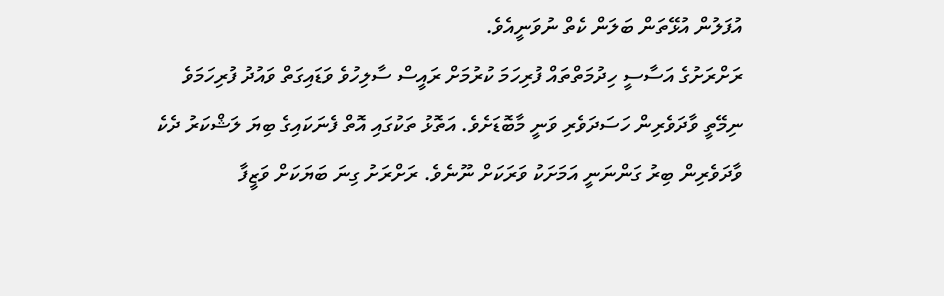އުފަލުން އުޅޭތަން ބަލަން ކެތް ނުވަނީއެވެ.
ރަށްރަށުގެ އަސާސީ ހިދުމަތްތައް ފުރިހަމަ ކުރުމަށް ރައީސް ސާލިހުވެ ވަޑައިގަތް ވައުދު ފުރިހަމަވެ ނިމޭތީ ވާދަވެރިން ހަސަދަވެރި ވަނީ މާބޮޑަށެވެ. އަތޮޅު ތަކުގައި އޮތް ފެނަކައިގެ ބިޔަ ލަޝްކަރު ދެކެ ވާދަވެރިން ބިރު ގަންނަނީ އަމަށަކު ވަރަކަށް ނޫނެވެ. ރަށްރަށު ގިނަ ބަޔަކަށް ވަޒީފާ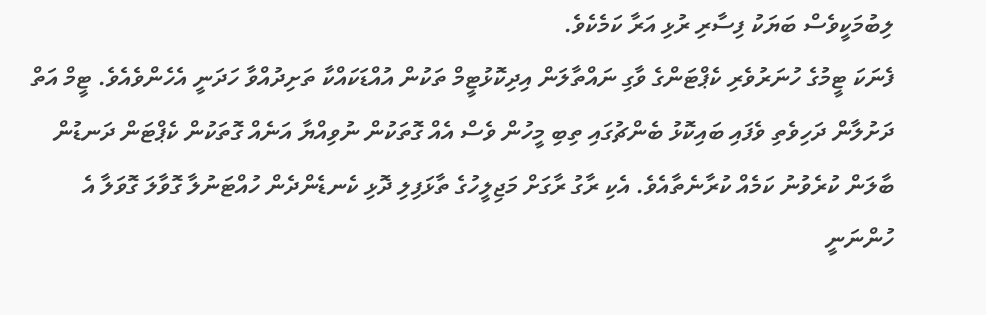ލިބުމަކީވެސް ބަޔަކު ފިސާރި ރުޅި އަރާ ކަމެކެވެ.
ފެނަކަ ޓީމުގެ ހުނަރުވެރި ކެޕްޓަންގެ ވާގި ނައްތާލަން އިދިކޮޅުޓީމް ތަކުން އުއްޑަކައްކާ ތަށިދުއްވާ ހަދަނީ އެހެންވެއެވެ. ޓީމް އަތް ދަށުލާން ދަހިވެތި ވެފައި ބައިކޮޅު ބެންޗުގައި ތިބި މީހުން ވެސް އެއް ގޮތަކުން ނުވިއްޔާ އަނެއް ގޮތަކުން ކެޕްޓަން ދަނޑުން ބާލަން ކުރެވުނު ކަމެއް ކުރާނެތާއެވެ. އެކި ރާގު ރާގަށް މަޖިލީހުގެ ތާޅަފިލި ދޮޅި ކެނޑެންދެން ހުއްޓަނުލާ ގޮވާލަ ގޮވަލާ އެ ހުންނަނީ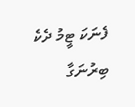ފެނަކަ ޓީމު ދެކެ ބިރުނަގާ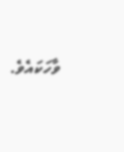ވާހަކައެވެ.